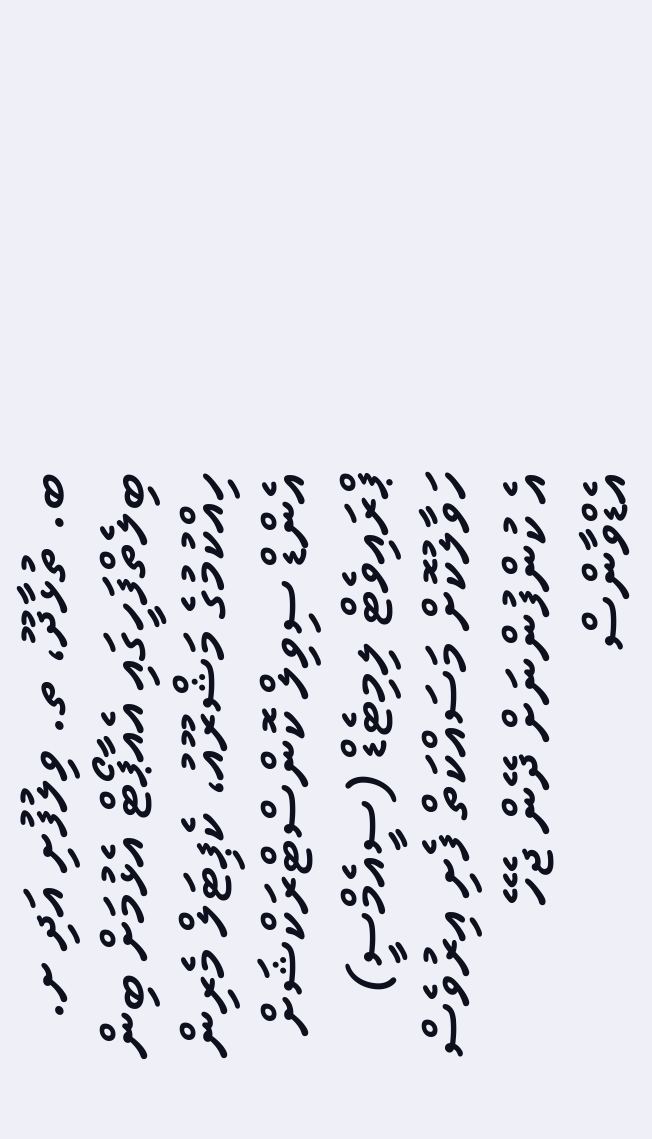ބ. ތުޅާދޫ، ތ. ވިލުފުށި އަދި ށ. ބިލެތްފަހީގައި އެއާޕޯޓް އެޅުމަށް ބިން ހިއްކުމުގެ މަޝްރޫއު، ކެޕިޓަލް މެރިން އެންޑް ސިވިލް ކޮންސްޓްރަކްޝަށް ޕްރައިވެޓް ލިމިޓެޑް (ސީއެމްސީ) ހަވާލުކޮށް މަސައްކަތް ފެށި އިރުވެސް އެ ކުންފުންނަށް ދޭން ޖެހޭ އެޑްވާންސް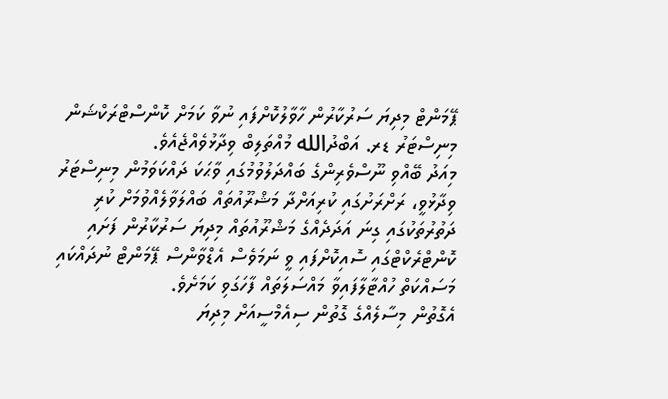ޕޭމަންޓް މިދިޔަ ސަރުކާރުން ހާވާލުކޮށްފައި ނުވާ ކަމަށް ކޮންސްޓްރަކްޝަން މިނިސްޓަރު ޑރ. އަބްދުالله މުއްތަލިބް ވިދާޅުވެއްޖެއެވެ.
މިއަދު ބޭއްވި ނޫސްވެރިންގެ ބައްދަލުވުމުގައި ވާޙަކަ ދައްކަވަމުން މިނިސްޓަރު ވިދާޅުވީ، ރަށްރަށުގައި ކުރިއަށްދާ މަޝްރޫއުތައް ބައްލަވާލެއްވުމަށް ކުރި ދަތުރުތަކުގައި ގިނަ އަދަދެއްގެ މަޝްރޫއުތައް މިދިޔަ ސަރުކާރުން ފަށައި ކޮންޓްރެކްޓްގައި ސޮއިކޮށްފައި ވީ ނަމަވެސް އެޑްވާންސް ޕޭމަންޓް ނުދައްކައި މަސައްކަތް ހުއްޓާލާފައިވާ މައްސަލަތައް ފާހަގަވި ކަމަށެވެ.
އެގޮތުން މިސާލެއްގެ ގޮތުން ސިއެމްސީއަށް މިދިޔަ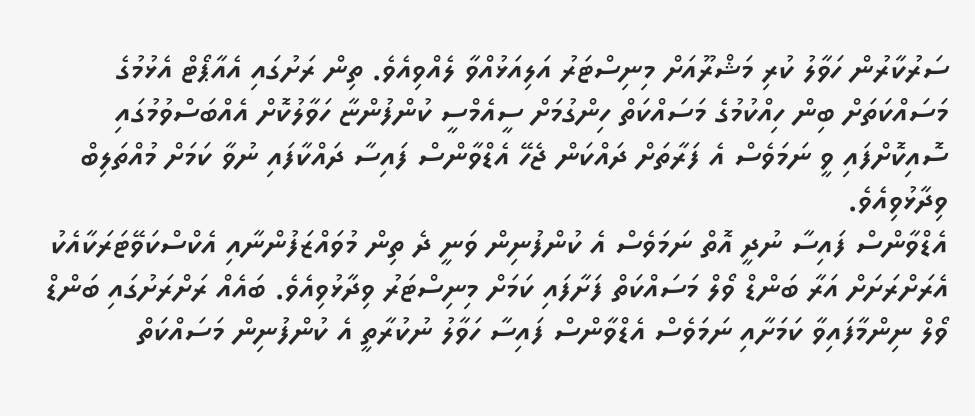ސަރުކާރުން ހަވާލު ކުރި މަޝްރޫއަށް މިނިސްޓަރު އަލިއަޅުއްވާ ލެއްވިއެވެ. ތިން ރަށުގައި އެއާޕޯޓް އެޅުމުގެ މަސައްކަތަށް ބިން ހިއްކުމުގެ މަސައްކަތް ހިންގުމަށް ސީއެމްސީ ކުންފުންޏާ ހަވާލުކޮށް އެއްބަސްވުމުގައި ސޮއިކޮށްފައި ވީ ނަމަވެސް އެ ފަރާތަށް ދައްކަން ޖެހޭ އެޑްވާންސް ފައިސާ ދައްކާފައި ނުވާ ކަމަށް މުއްތަލިބް ވިދާޅުވިއެވެ.
އެޑްވާންސް ފައިސާ ނުދީ އޮތް ނަމަވެސް އެ ކުންފުނިން ވަނީ ދެ ތިން މުވައްޒަފުންނާއި އެކްސްކަވޭޓަރަކާއެކު އެރަށްރަށަށް އަރާ ބަންޑް ވޯލް މަސައްކަތް ފަށާފައި ކަމަށް މިނިސްޓަރު ވިދާޅުވިއެވެ. ބައެއް ރަށްރަށުގައި ބަންޑް ވޯލް ނިންމާފައިވާ ކަމަށާއި ނަމަވެސް އެޑްވާންސް ފައިސާ ހަވާލު ނުކުރާތީ އެ ކުންފުނިން މަސައްކަތް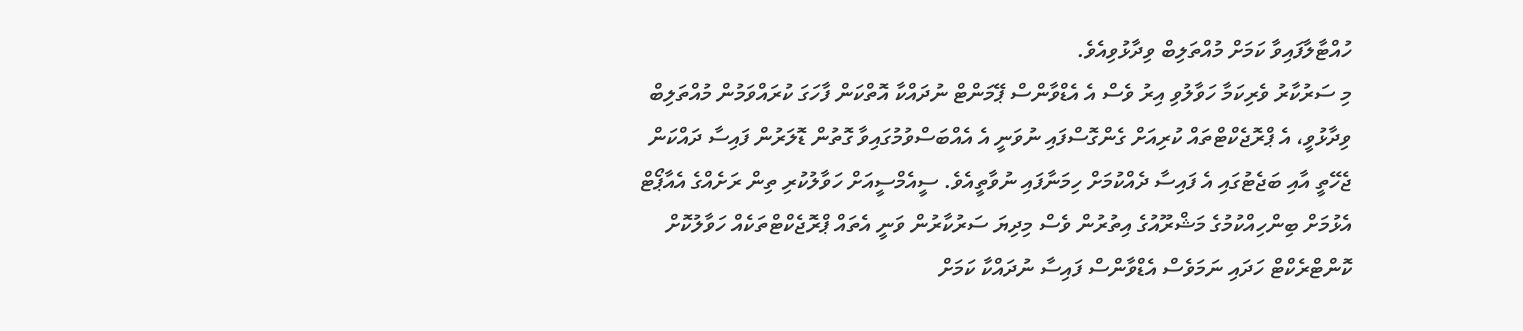ހުއްޓާލާފައިވާ ކަމަށް މުއްތަލިބް ވިދާޅުވިއެވެ.
މި ސަރުކާރު ވެރިކަމާ ހަވާލުވި އިރު ވެސް އެ އެޑްވާންސް ޕޭމަންޓް ނުދައްކާ އޮތްކަން ފާހަގަ ކުރައްވަމުން މުއްތަލިބް ވިދާޅުވީ، އެ ޕްރޮޖެކްޓްތައް ކުރިއަށް ގެންގޮސްފައި ނުވަނީ އެ އެއްބަސްވުމުގައިވާ ގޮތުން ޑޮލަރުން ފައިސާ ދައްކަން ޖެހޭތީ އާއި ބަޖެޓުގައި އެ ފައިސާ ދެއްކުމަށް ހިމަނާފައި ނުވާތީއެވެ. ސީއެމްސީއަށް ހަވާލުކުރި ތިން ރަށެއްގެ އެއާޕޯޓް އެޅުމަށް ބިންހިއްކުމުގެ މަޝްރޫއުގެ އިތުރުން ވެސް މިދިޔަ ސަރުކާރުން ވަނީ އެތައް ޕްރޮޖެކްޓްތަކެއް ހަވާލުކޮށް ކޮންޓްރެކްޓް ހަދައި ނަމަވެސް އެޑްވާންސް ފައިސާ ނުދައްކާ ކަމަށް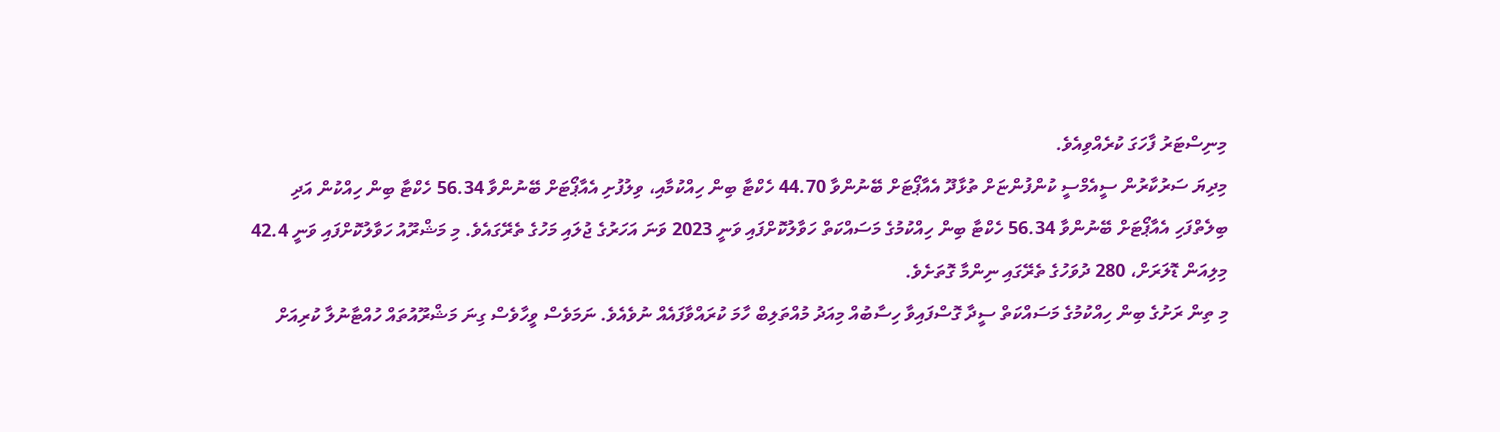މިނިސްޓަރު ފާހަގަ ކުރެއްވިއެވެ.
މިދިޔަ ސަރުކާރުން ސީއެމްސީ ކުންފުންޏަށް ތުޅާދޫ އެއާޕޯޓަށް ބޭނުންވާ 44.70 ހެކްޓާ ބިން ހިއްކުމާއި، ވިލުފުށި އެއާޕޯޓަށް ބޭނުންވާ 56.34 ހެކްޓާ ބިން ހިއްކުން އަދި ބިލެތްފަހި އެއާޕޯޓަށް ބޭނުންވާ 56.34 ހެކްޓާ ބިން ހިއްކުމުގެ މަސައްކަތް ހަވާލުކޮށްފައި ވަނީ 2023 ވަނަ އަހަރުގެ ޖުލައި މަހުގެ ތެރޭގައެވެ. މި މަޝްރޫއު ހަވާލުކޮށްފައި ވަނީ 42.4 މިލިއަން ޑޮލަރަށް، 280 ދުވަހުގެ ތެރޭގައި ނިންމާ ގޮތަށެވެ.
މި ތިން ރަށުގެ ބިން ހިއްކުމުގެ މަސައްކަތް ސީދާ ގޮސްފައިވާ ހިސާބުއް މިއަދު މުއްތަލިބް ހާމަ ކުރައްވާފައެއް ނުވެއެވެ. ނަމަވެސް ވީހާވެސް ގިނަ މަޝްރޫއުތައް ހުއްޓާނުލާ ކުރިއަށް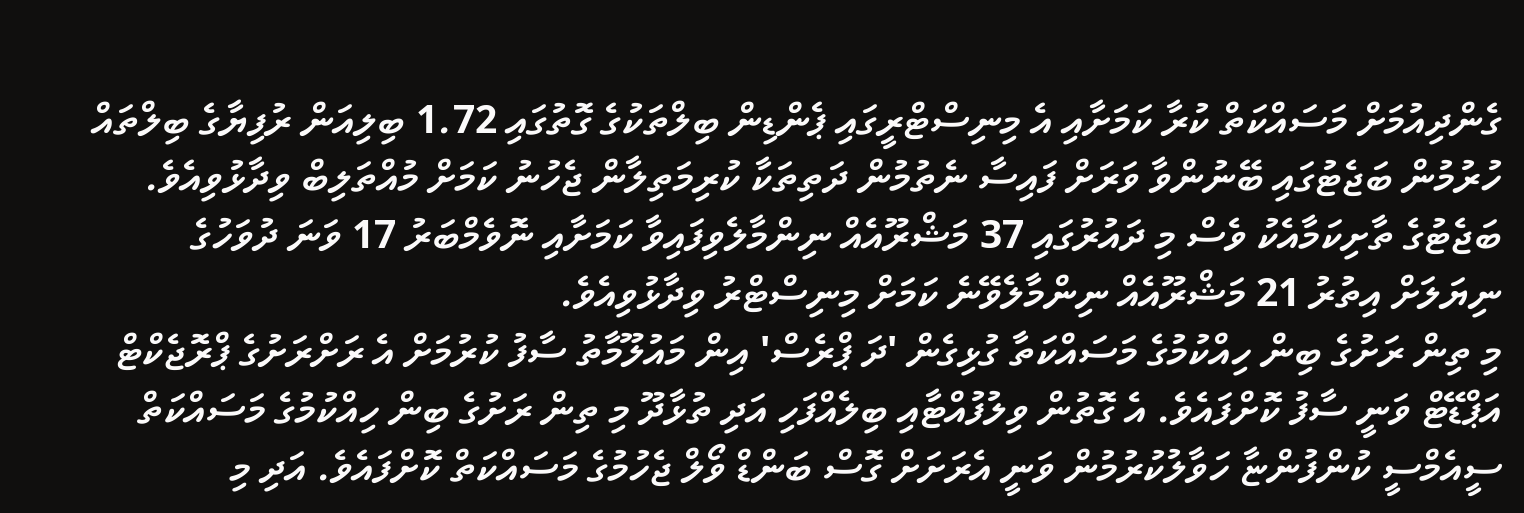ގެންދިއުމަށް މަސައްކަތް ކުރާ ކަމަށާއި އެ މިނިސްޓްރީގައި ޕެންޑިން ބިލްތަކުގެ ގޮތުގައި 1.72 ބިލިއަން ރުފިޔާގެ ބިލްތައް ހުރުމުން ބަޖެޓުގައި ބޭނުންވާ ވަރަށް ފައިސާ ނެތުމުން ދަތިތަކާ ކުރިމަތިލާން ޖެހުނު ކަމަށް މުއްތަލިބް ވިދާޅުވިއެވެ. ބަޖެޓުގެ ތާށިކަމާއެކު ވެސް މި ދައުރުގައި 37 މަޝްރޫއެއް ނިންމާލެވިފައިވާ ކަމަށާއި ނޮވެމްބަރު 17 ވަނަ ދުވަހުގެ ނިޔަލަށް އިތުރު 21 މަޝްރޫއެއް ނިންމާލެވޭނެ ކަމަށް މިނިސްޓްރު ވިދާޅުވިއެވެ.
މި ތިން ރަށުގެ ބިން ހިއްކުމުގެ މަސައްކަތާ ގުޅިގެން 'ދަ ޕްރެސް' އިން މައުލޫމާތު ސާފު ކުރުމަށް އެ ރަށްރަށުގެ ޕްރޮޖެކްޓް އަޕްޑޭޓް ވަނީ ސާފު ކޮށްފައެވެ. އެ ގޮތުން ވިލުފުއްޓާއި ބިލެއްފަހި އަދި ތުޅާދޫ މި ތިން ރަށުގެ ބިން ހިއްކުމުގެ މަސައްކަތް ސީއެމްސީ ކުންފުންޏާ ހަވާލުކުރުމުން ވަނީ އެރަށަށް ގޮސް ބަންޑް ވޯލް ޖެހުމުގެ މަސައްކަތް ކޮށްފައެވެ. އަދި މި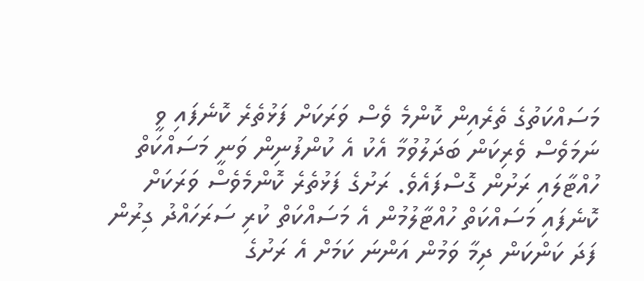މަސައްކަތުގެ ތެރެއިން ކޮންމެ ވެސް ވަރަކަށް ފަޅުތެރެ ކޮނެފައި ވީ ނަމަވެސް ވެރިކަން ބަދަލުވުމާ އެކު އެ ކުންފުނިން ވަނީ މަސައްކަތް ހުއްޓާލައި ރަށުން ގޮސްފައެވެ. ރަށުގެ ފަޅުތެރެ ކޮންމެވެސް ވަރަކަށް ކޮނެފައި މަސައްކަތް ހުއްޓާލުމުން އެ މަސައްކަތް ކުރި ސަރަހައްދު ގިރުން ފަދަ ކަންކަން ދިމާ ވަމުން އަންނަ ކަމަށް އެ ރަށުގެ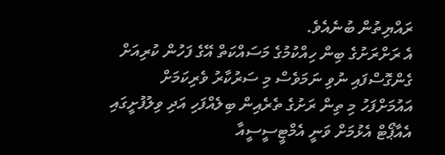ރައްޔިތުން ބުނެއެވެ.
އެ ރަށްރަށުގެ ބިން ހިއްކުމުގެ މަސައްކަތް އޭގެ ފަހުން ކުރިއަށް ގެންގޮސްފައި ނުވި ނަމަވެސް މި ސަރުކާރު ވެރިކަމަށް އައުމަށްފަހު މި ތިން ރަށުގެ ތެރެއިން ބިލެއްފަހި އަދި ވިލުފުށީގައި އެއާޕޯޓް އެޅުމަށް ވަނީ އެމްޓީސީސީއާ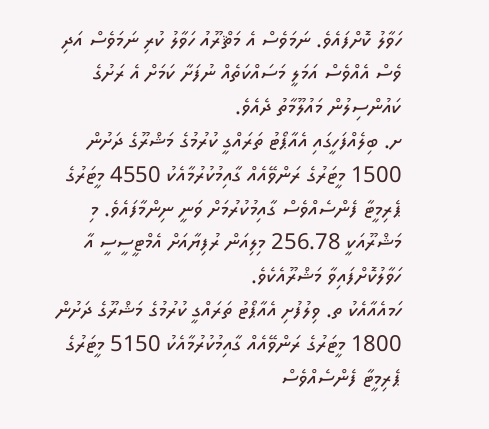ހަވާލު ކޮށްފައެވެ. ނަމަވެސް އެ މަޘްރޫއު ހަވާލު ކުރި ނަމަވެސް އަދި ވެސް އެއްވެސް އަމަލީ މަސައްކަތެއް ނުފަށާ ކަމަށް އެ ރަށުގެ ކައުންސިލުން މައުލޫމާތު ދެއެވެ.
ށ. ބިލެއްފަހީގައި އެއާޕޯޓު ތަރައްގީ ކުރުމުގެ މަޝްރޫގެ ދަށުން 1500 މީޓަރުގެ ރަންވޭއެއް ގާއިމުކުރުމާއެކު 4550 މީޓަރުގެ ޕެރިމީޓާ ފެންސެއްވެސް ގާއިމުކުރުމަށް ވަނީ ނިންމާފައެވެ. މި މަޝްރޫއަކީ 256.78 މިލިއަން ރުފިޔާއަށް އެމްޓީސީސީ އާ ހަވާލުކޮށްފައިވާ މަޝްރޫއެކެވެ.
ހަމއެއާއެކު ތ. ވިލުފުށި އެއާޕޯޓު ތަރައްގީ ކުރުމުގެ މަޝްރޫގެ ދަށުން 1800 މީޓަރުގެ ރަންވޭއެއް ގާއިމުކުރުމާއެކު 5150 މީޓަރުގެ ޕެރިމީޓާ ފެންސެއްވެސް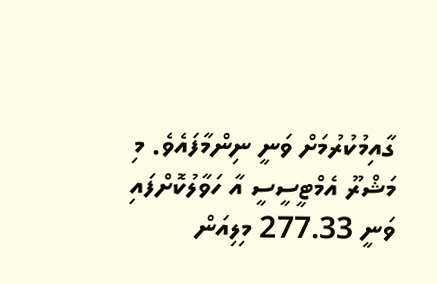ގާއިމުކުރުމަށް ވަނީ ނިންމާފައެވެ. މި މަޝްރޫ އެމްޓީސީސީ އާ ހަވާލުކޮށްފައި ވަނީ 277.33 މިލިއަން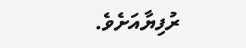ރުފިޔާއަށެވެ.